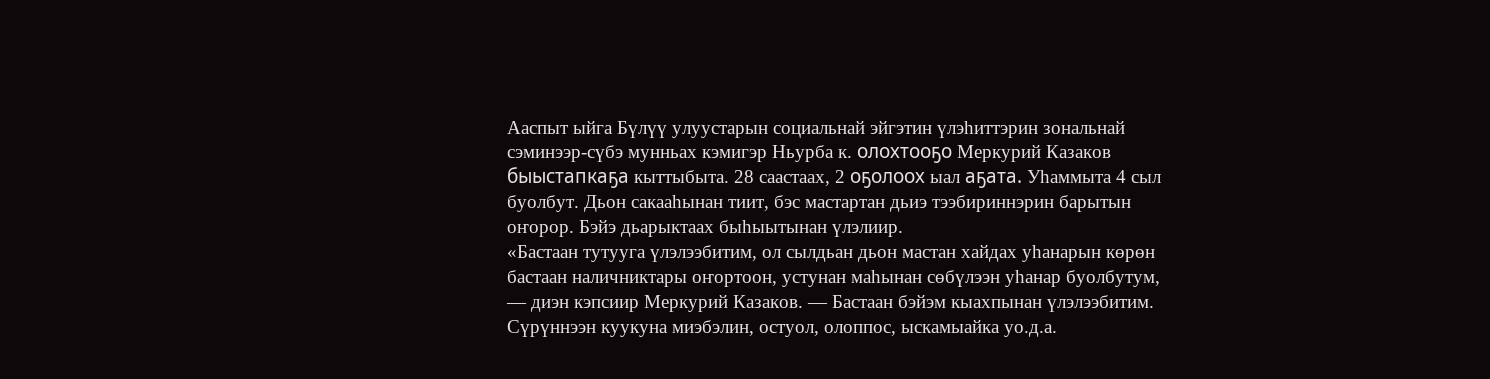Ааспыт ыйга Бүлүү улуустарын социальнай эйгэтин үлэһиттэрин зональнай сэминээр-сүбэ мунньах кэмигэр Ньурба к. олохтооҕо Меркурий Казаков быыстапкаҕа кыттыбыта. 28 саастаах, 2 оҕолоох ыал аҕата. Уһаммыта 4 сыл буолбут. Дьон сакааһынан тиит, бэс мастартан дьиэ тээбириннэрин барытын оҥорор. Бэйэ дьарыктаах быһыытынан үлэлиир.
«Бастаан тутууга үлэлээбитим, ол сылдьан дьон мастан хайдах уһанарын көрөн бастаан наличниктары оҥортоон, устунан маһынан сөбүлээн уһанар буолбутум, — диэн кэпсиир Меркурий Казаков. — Бастаан бэйэм кыахпынан үлэлээбитим. Сүрүннээн куукуна миэбэлин, остуол, олоппос, ыскамыайка уо.д.а.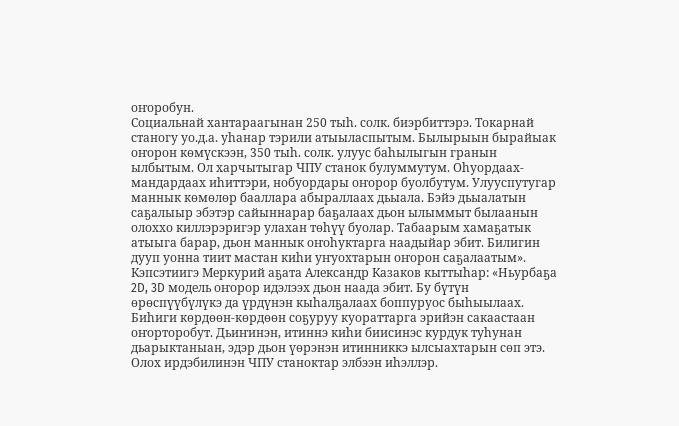оҥоробун.
Социальнай хантараагынан 250 тыһ. солк. биэрбиттэрэ. Токарнай станогу уо.д.а. уһанар тэрили атыыласпытым. Былырыын бырайыак оҥорон көмүскээн, 350 тыһ. солк. улуус баһылыгын гранын ылбытым. Ол харчытыгар ЧПУ станок булуммутум. Оһуордаах-мандардаах иһиттэри, нобуордары оҥорор буолбутум. Улууспутугар маннык көмөлөр бааллара абыраллаах дьыала. Бэйэ дьыалатын саҕалыыр эбэтэр сайыннарар баҕалаах дьон ылыммыт былаанын олоххо киллэрэригэр улахан төһүү буолар. Табаарым хамаҕатык атыыга барар, дьон маннык оҥоһуктарга наадыйар эбит. Билигин дууп уонна тиит мастан киһи уҥуохтарын оҥорон саҕалаатым».
Кэпсэтиигэ Меркурий аҕата Александр Казаков кыттыһар: «Ньурбаҕа 2D, 3D модель оҥорор идэлээх дьон наада эбит. Бу бүтүн өрөспүүбүлүкэ да үрдүнэн кыһалҕалаах боппуруос быһыылаах. Биһиги көрдөөн-көрдөөн соҕуруу куораттарга эрийэн сакаастаан оҥорторобут. Дьиҥинэн, итиннэ киһи биисинэс курдук туһунан дьарыктаныан, эдэр дьон үөрэнэн итинниккэ ылсыахтарын сөп этэ. Олох ирдэбилинэн ЧПУ станоктар элбээн иһэллэр.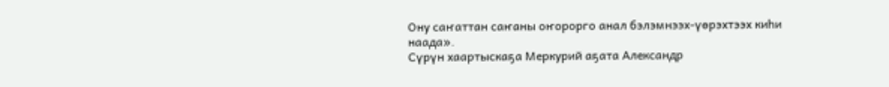Ону саҥаттан саҥаны оҥорорго анал бэлэмнээх-үөрэхтээх киһи наада».
Сүрүн хаартыскаҕа Меркурий аҕата Александр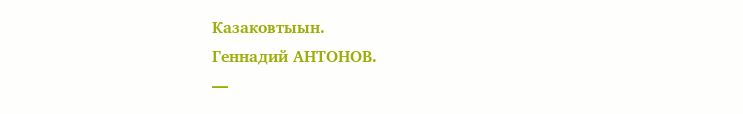Казаковтыын.
Геннадий АНТОНОВ.
—